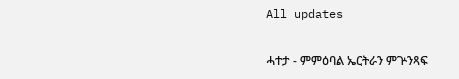All updates

ሓተታ - ምምዕባል ኤርትራን ምጕንጻፍ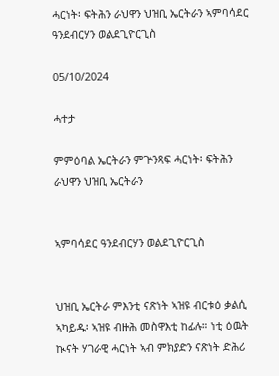ሓርነት፡ ፍትሕን ራህዋን ህዝቢ ኤርትራን ኣምባሳደር ዓንደብርሃን ወልደጊዮርጊስ

05/10/2024

ሓተታ

ምምዕባል ኤርትራን ምጕንጻፍ ሓርነት፡ ፍትሕን ራህዋን ህዝቢ ኤርትራን


ኣምባሳደር ዓንደብርሃን ወልደጊዮርጊስ


ህዝቢ ኤርትራ ምእንቲ ናጽነት ኣዝዩ ብርቱዕ ቃልሲ ኣካይዱ፡ ኣዝዩ ብዙሕ መስዋእቲ ከፊሉ። ነቲ ዕዉት ኲናት ሃገራዊ ሓርነት ኣብ ምክያድን ናጽነት ድሕሪ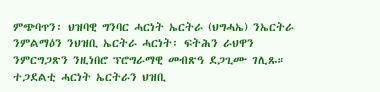ምጭባጥን፡ ህዝባዊ ግንባር ሓርነት ኤርትራ (ህግሓኤ) ንኤርትራ ንምልማዕን ንህዝቢ ኤርትራ ሓርነት፡ ፍትሕን ራህዋን ንምርግጋጽን ንዚነበሮ ፕሮግራማዊ መብጽዓ ደጋጊሙ ገሊጹ። ተጋደልቲ ሓርነት ኤርትራን ህዝቢ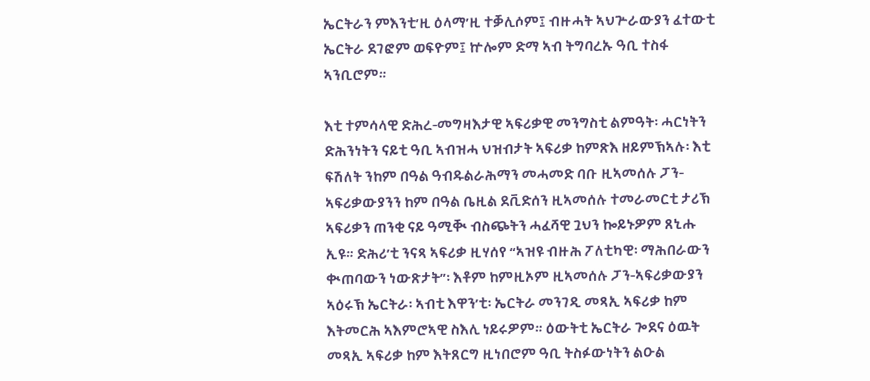ኤርትራን ምእንቲ’ዚ ዕላማ’ዚ ተቓሊሶም፤ ብዙሓት ኣህጕራውያን ፈተውቲ ኤርትራ ደገፎም ወፍዮም፤ ኵሎም ድማ ኣብ ትግባረኡ ዓቢ ተስፋ ኣንቢሮም።

እቲ ተምሳላዊ ድሕረ-መግዛእታዊ ኣፍሪቃዊ መንግስቲ ልምዓት፡ ሓርነትን ድሕንነትን ናይቲ ዓቢ ኣብዝሓ ህዝብታት ኣፍሪቃ ከምጽእ ዘይምኽኣሉ፡ እቲ ፍሽለት ንከም በዓል ዓብዱልራሕማን መሓመድ ባቡ ዚኣመሰሉ ፓን-ኣፍሪቃውያንን ከም በዓል ቤዚል ደቪድሰን ዚኣመሰሉ ተመራመርቲ ታሪኽ ኣፍሪቃን ጠንቂ ናይ ዓሚቚ ብስጭትን ሓፈሻዊ ጓህን ኰይኑዎም ጸኒሑ ኢዩ። ድሕሪ’ቲ ንናጻ ኣፍሪቃ ዚሃሰየ “ኣዝዩ ብዙሕ ፖለቲካዊ፡ ማሕበራውን ቊጠባውን ነውጽታት”፡ እቶም ከምዚኦም ዚኣመሰሉ ፓን-ኣፍሪቃውያን ኣዕሩኽ ኤርትራ፡ ኣብቲ እዋን’ቲ፡ ኤርትራ መንገዲ መጻኢ ኣፍሪቃ ከም እትመርሕ ኣእምሮኣዊ ስእሊ ነይሩዎም። ዕውትቲ ኤርትራ ጐደና ዕዉት መጻኢ ኣፍሪቃ ከም እትጸርግ ዚነበሮም ዓቢ ትስፉውነትን ልዑል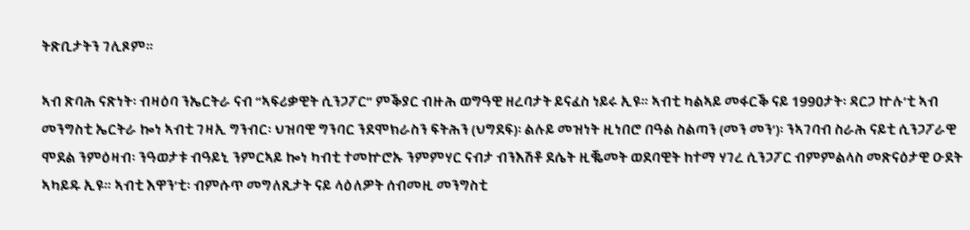ትጽቢታትን ገሊጾም።

ኣብ ጽባሕ ናጽነት፡ ብዛዕባ ንኤርትራ ናብ “ኣፍሪቃዊት ሲንጋፖር” ምቕያር ብዙሕ ወግዓዊ ዘረባታት ይናፈስ ነይሩ ኢዩ። ኣብቲ ካልኣይ መፋርቕ ናይ 1990ታት፡ ዳርጋ ኵሉ’ቲ ኣብ መንግስቲ ኤርትራ ኰነ ኣብቲ ገዛኢ ግንብር፡ ህዝባዊ ግንባር ንደሞክራስን ፍትሕን (ህግደፍ)፡ ልሉይ መዝነት ዚነበሮ በዓል ስልጣን (መን መን’)፡ ንኣገባብ ስራሕ ናይቲ ሲንጋፖራዊ ሞደል ንምዕዛብ፡ ንዓወታቱ ብዓይኒ ንምርኣይ ኰነ ካብቲ ተመኵሮኡ ንምምሃር ናብታ ብንእሽቶ ደሴት ዚቘመት ወደባዊት ከተማ ሃገረ ሲንጋፖር ብምምልላስ መጽናዕታዊ ዑደት ኣካይዱ ኢዩ። ኣብቲ እዋን’ቲ፡ ብምሱጥ መግለጺታት ናይ ላዕለዎት ሰብመዚ መንግስቲ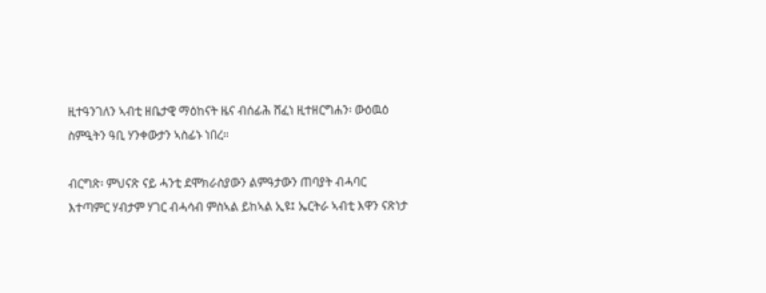ዚተዓንገለን ኣብቲ ዘቤታዊ ማዕከናት ዜና ብሰፊሕ ሸፈነ ዚተዘርግሐን፡ ውዕዉዕ ስምዒትን ዓቢ ሃንቀውታን ኣስፊኑ ነበረ።

ብርግጽ፡ ምህናጽ ናይ ሓንቲ ደሞክራስያውን ልምዓታውን ጠባያት ብሓባር እተጣምር ሃብታም ሃገር ብሓሳብ ምስኣል ይከኣል ኢዩ፤ ኤርትራ ኣብቲ እዋን ናጽነታ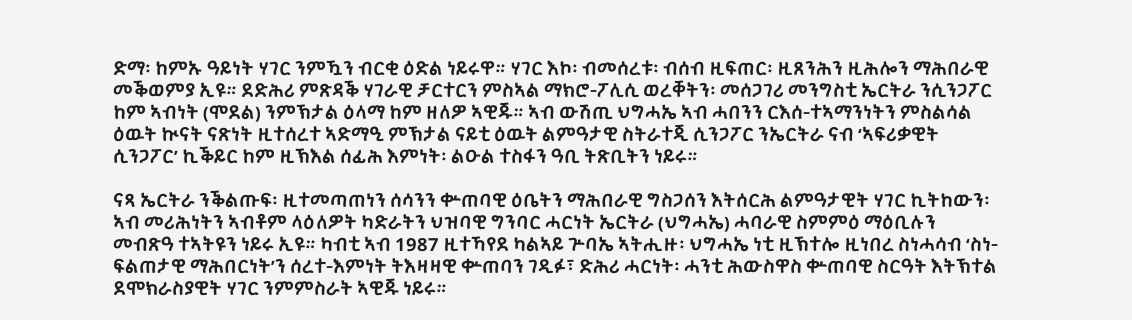ድማ፡ ከምኡ ዓይነት ሃገር ንምዃን ብርቂ ዕድል ነይሩዋ። ሃገር እኮ፡ ብመሰረቱ፡ ብሰብ ዚፍጠር፡ ዚጸንሕን ዚሕሎን ማሕበራዊ መቕወምያ ኢዩ። ደድሕሪ ምጽዳቕ ሃገራዊ ቻርተርን ምስኣል ማክሮ-ፖሊሲ ወረቐትን፡ መሰጋገሪ መንግስቲ ኤርትራ ንሲንጋፖር ከም ኣብነት (ሞደል) ንምኽታል ዕላማ ከም ዘለዎ ኣዊጁ። ኣብ ውሽጢ ህግሓኤ ኣብ ሓበንን ርእሰ-ተኣማንነትን ምስልሳል ዕዉት ኲናት ናጽነት ዚተሰረተ ኣድማዒ ምኽታል ናይቲ ዕዉት ልምዓታዊ ስትራተጂ ሲንጋፖር ንኤርትራ ናብ ‘ኣፍሪቃዊት ሲንጋፖር’ ኪቕይር ከም ዚኽእል ሰፊሕ እምነት፡ ልዑል ተስፋን ዓቢ ትጽቢትን ነይሩ።

ናጻ ኤርትራ ንቕልጡፍ፡ ዚተመጣጠነን ሰሳንን ቍጠባዊ ዕቤትን ማሕበራዊ ግስጋሰን እትሰርሕ ልምዓታዊት ሃገር ኪትከውን፡ ኣብ መሪሕነትን ኣብቶም ላዕለዎት ካድራትን ህዝባዊ ግንባር ሓርነት ኤርትራ (ህግሓኤ) ሓባራዊ ስምምዕ ማዕቢሉን መብጽዓ ተኣትዩን ነይሩ ኢዩ። ካብቲ ኣብ 1987 ዚተኻየደ ካልኣይ ጕባኤ ኣትሒዙ፡ ህግሓኤ ነቲ ዚኽተሎ ዚነበረ ስነሓሳብ ‘ስነ-ፍልጠታዊ ማሕበርነት’ን ሰረተ-እምነት ትእዛዛዊ ቍጠባን ገዲፉ፣ ድሕሪ ሓርነት፡ ሓንቲ ሕውስዋስ ቍጠባዊ ስርዓት እትኽተል ደሞክራስያዊት ሃገር ንምምስራት ኣዊጁ ነይሩ።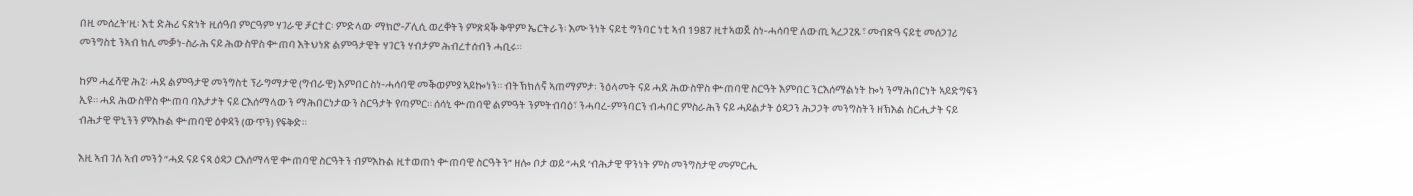በዚ መሰረት’ዚ፡ እቲ ድሕሪ ናጽነት ዚሰዓበ ምርዓም ሃገራዊ ቻርተር፡ ምድላው ማክሮ-ፖሊሲ ወረቐትን ምጽዳቕ ቅዋም ኤርትራን፡ እሙንነት ናይቲ ግንባር ነቲ ኣብ 1987 ዚተኣወጀ ስነ-ሓሳባዊ ለውጢ ኣረጋጊጹ፣ መብጽዓ ናይቲ መሰጋገሪ መንግስቲ ንኣብ ክሊ መቓነ-ስራሕ ናይ ሕውስዋስ ቍጠባ እትህነጽ ልምዓታዊት ሃገርን ሃብታም ሕብረተሰብን ሓቢሩ።

ከም ሓፈሻዊ ሕጊ፡ ሓደ ልምዓታዊ መንግስቲ ፕራግማታዊ (ግብራዊ) እምበር ስነ-ሓሳባዊ መቕወምያ ኣይኰነን። ብትኽክለኛ ኣጠማምታ፡ ንዕላመት ናይ ሓደ ሕውስዋስ ቍጠባዊ ስርዓት እምበር ንርእሰማልነት ኰነ ንማሕበርነት ኣይድግፍን ኢዩ። ሓደ ሕውስዋስ ቍጠባ ባእታታት ናይ ርእሰማላውን ማሕበርነታውን ስርዓታት የጣምር። ሰሳኒ ቍጠባዊ ልምዓት ንምትብባዕ፣ ንሓባረ-ምንባርን ብሓባር ምስራሕን ናይ ሓይልታት ዕዳጋን ሕጋጋት መንግስትን ዘኽእል ስርሒታት ናይ ብሕታዊ ዋኒንን ምእኩል ቍጠባዊ ዕቀዳን (ውጥን) የፍቅድ።

እዚ ኣብ ገለ ኣብ መንጎ “ሓደ ናይ ናጻ ዕዳጋ ርእሰማላዊ ቍጠባዊ ስርዓትን ብምእኩል ዚተወጠነ ቍጠባዊ ስርዓትን” ዘሎ ቦታ ወይ “ሓደ ‘ብሕታዊ ዋንነት ምስ መንግስታዊ መምርሒ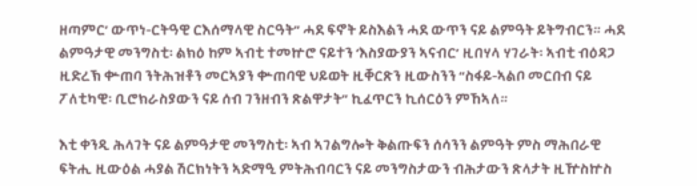ዘጣምር’ ውጥነ-ርትዓዊ ርእሰማላዊ ስርዓት” ሓደ ፍኖት ይስእልን ሓደ ውጥን ናይ ልምዓት ይትግብርን። ሓደ ልምዓታዊ መንግስቲ፡ ልክዕ ከም ኣብቲ ተመኵሮ ናይተን ‘እስያውያን ኣናብር’ ዚበሃላ ሃገራት፡ ኣብቲ ብዕዳጋ ዚድረኽ ቍጠባ ንትሕዝቶን መርኣያን ቍጠባዊ ህይወት ዚቐርጽን ዚውስንን “ስፋይ-ኣልቦ መርበብ ናይ ፖለቲካዊ፡ ቢሮክራስያውን ናይ ሰብ ገንዘብን ጽልዋታት” ኪፈጥርን ኪሰርዕን ምኸኣለ።

እቲ ቀንዲ ሕላገት ናይ ልምዓታዊ መንግስቲ፡ ኣብ ኣገልግሎት ቅልጡፍን ሰሳንን ልምዓት ምስ ማሕበራዊ ፍትሒ ዚውዕል ሓያል ሽርክነትን ኣድማዒ ምትሕብባርን ናይ መንግስታውን ብሕታውን ጽላታት ዚዅስኵስ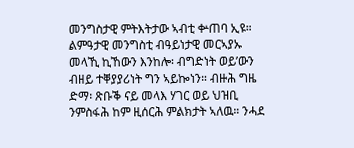መንግስታዊ ምትእትታው ኣብቲ ቍጠባ ኢዩ። ልምዓታዊ መንግስቲ ብዓይነታዊ መርኣያኡ መላኺ ኪኸውን እንከሎ፡ ብግድነት ወይ’ውን ብዘይ ተቐያያሪነት ግን ኣይኰነን። ብዙሕ ግዜ ድማ፡ ጽቡቕ ናይ መላእ ሃገር ወይ ህዝቢ ንምስፋሕ ከም ዚሰርሕ ምልክታት ኣለዉ። ንሓደ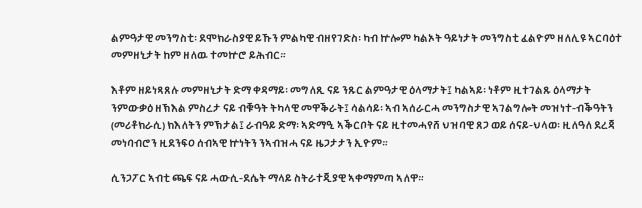ልምዓታዊ መንግስቲ፡ ደሞክራስያዊ ይኹን ምልካዊ ብዘየገድስ፡ ካብ ኵሎም ካልኦት ዓይነታት መንግስቲ ፈልዮም ዘለሊዩ ኣርባዕተ መምዘኒታት ከም ዘለዉ ተመኵሮ ይሕብር።

እቶም ዘይነጻጸሉ መምዘኒታት ድማ ቀዳማይ፡ መግለጺ ናይ ንጹር ልምዓታዊ ዕላማታት፤ ካልኣይ፡ ነቶም ዚተገልጹ ዕላማታት ንምውቃዕ ዘኽእል ምስረታ ናይ ብቑዓት ትካላዊ መዋቕራት፤ ሳልሳይ፡ ኣብ ኣሰራርሓ መንግስታዊ ኣገልግሎት መዝነተ-ብቕዓትን (መሪቶክራሲ) ክእለትን ምኽታል፤ ራብዓይ ድማ፡ ኣድማዒ ኣቕርቦት ናይ ዚተመሓየሸ ህዝባዊ ጸጋ ወይ ሰናይ-ህላወ፡ ዚለዓለ ደረጃ መነባብሮን ዚደንፍዐ ሰብኣዊ ኵነትን ንኣብዝሓ ናይ ዜጋታታን ኢዮም።

ሲንጋፖር ኣብቲ ጫፍ ናይ ሓውሲ-ደሴት ማላይ ስትራተጂያዊ ኣቀማምጣ ኣለዋ።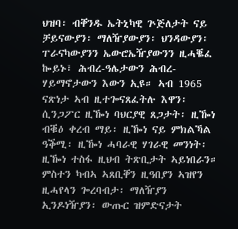ህዝባ፡ ብቐንዱ ኤትኒካዊ ጕጅለታት ናይ ቻይናውያን፡ ማለዥያውያን፡ ህንዳውያን፡ ፐራናካውያንን ኤውሮኤዥያውንን ዚሓቘፈ ኰይኑ፣ ሕብረ-ዓሌታውን ሕብረ-ሃይማኖታውን እውን ኢዩ። ኣብ 1965 ናጽነታ ኣብ ዚተጐናጸፈትሉ እዋን፡ ሲንጋፖር ዚዀነ ባህርያዊ ጸጋታት፡ ዚዀነ ብቑዕ ቀረብ ማይ፡ ዚዀነ ናይ ምክልኻል ዓቕሚ፡ ዚዀነ ሓባራዊ ሃገራዊ መንነት፡ ዚዀነ ተስፋ ዚህብ ትጽቢታት ኣይነበራን። ምስተን ካብኣ ኣጸቢቐን ዚዓበያን ኣዝየን ዚሓየላን ጐረባብታ፡ ማለዥያን ኢንዶነዥያን፡ ውጡር ዝምድናታት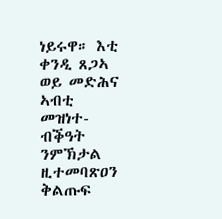ነይሩዋ። እቲ ቀንዲ ጸጋኣ ወይ መድሕና ኣብቲ መዝነተ-ብቕዓት ንምኽታል ዚተመባጽዐን ቅልጡፍ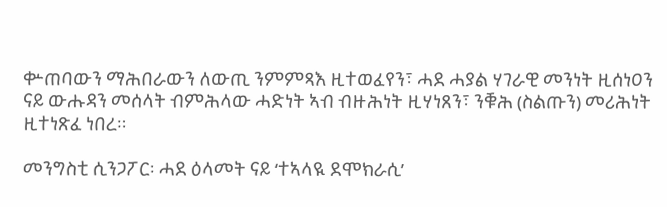ቍጠባውን ማሕበራውን ለውጢ ንምምጻእ ዚተወፈየን፣ ሓደ ሓያል ሃገራዊ መንነት ዚሰነዐን ናይ ውሑዳን መሰላት ብምሕላው ሓድነት ኣብ ብዙሕነት ዚሃነጸን፣ ንቑሕ (ስልጡን) መሪሕነት ዚተነጽፈ ነበረ።

መንግስቲ ሲንጋፖር፡ ሓደ ዕላመት ናይ ‘ተኣላዪ ደሞክራሲ’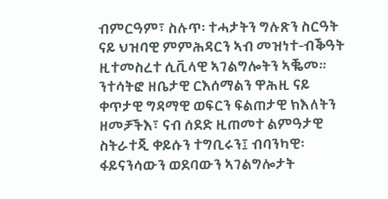ብምርዓም፣ ስሉጥ፡ ተሓታትን ግሉጽን ስርዓት ናይ ህዝባዊ ምምሕዳርን ኣብ መዝነተ-ብቕዓት ዚተመስረተ ሲቪላዊ ኣገልግሎትን ኣቘመ። ንተሳትፎ ዘቤታዊ ርእሰማልን ዋሕዚ ናይ ቀጥታዊ ግዳማዊ ወፍርን ፍልጠታዊ ክእለትን ዘመቻችእ፣ ናብ ሰደድ ዚጠመተ ልምዓታዊ ስትራተጂ ቀይሱን ተግቢሩን፤ ብባንካዊ፡ ፋይናንሳውን ወደባውን ኣገልግሎታት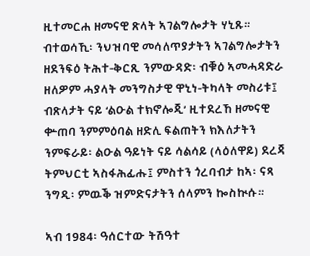ዚተመርሐ ዘመናዊ ጽላት ኣገልግሎታት ሃኒጹ። ብተወሳኺ፡ ንህዝባዊ መሳለጥያታትን ኣገልግሎታትን ዘደንፍዕ ትሕተ-ቅርጺ ንምውዳድ፡ ብቑዕ ኣመሓዳድራ ዘለዎም ሓያላት መንግስታዊ ዋኒነ-ትካላት መስሪቱ፤ ብጽላታት ናይ ‘ልዑል ተክኖሎጂ’ ዚተደረኸ ዘመናዊ ቍጠባ ንምምዕባል ዘድሊ ፍልጠትን ክእለታትን ንምፍራይ፡ ልዑል ዓይነት ናይ ሳልሳይ (ላዕለዋይ) ደረጃ ትምህርቲ ኣስፋሕፊሑ፤ ምስተን ጎረባብታ ከኣ፡ ናጻ ንግዲ፡ ምዉቕ ዝምድናታትን ሰላምን ኰስኲሱ።

ኣብ 1984፡ ዓሰርተው ትሽዓተ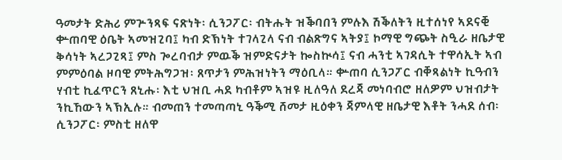ዓመታት ድሕሪ ምጕንጻፍ ናጽነት፡ ሲንጋፖር፡ ብትሑት ዝቕባበን ምሉእ ሽቕለትን ዚተሰነየ ኣደናቒ ቍጠባዊ ዕቤት ኣመዝጊባ፤ ካብ ድኽነት ተገላጊላ ናብ ብልጽግና ኣትያ፤ ኮማዊ ግጭት ስዒራ ዘቤታዊ ቅሳነት ኣረጋጊጻ፤ ምስ ጐረባብታ ምዉቕ ዝምድናታት ኰስኲሳ፤ ናብ ሓንቲ ኣገዳሲት ተዋሳኢት ኣብ ምምዕባል ዞባዊ ምትሕግጋዝ፡ ጸጥታን ምሕዝነትን ማዕቢላ። ቍጠባ ሲንጋፖር ብቐጻልነት ኪዓብን ሃብቲ ኪፈጥርን ጸኒሑ፡ እቲ ህዝቢ ሓደ ካብቶም ኣዝዩ ዚለዓለ ደረጃ መነባብሮ ዘለዎም ህዝብታት ንኪኸውን ኣኽኢሉ። ብመጠን ተመጣጣኒ ዓቕሚ ሸመታ ዚዕቀን ጃምላዊ ዘቤታዊ እቶት ንሓደ ሰብ፡ ሲንጋፖር፡ ምስቲ ዘለዋ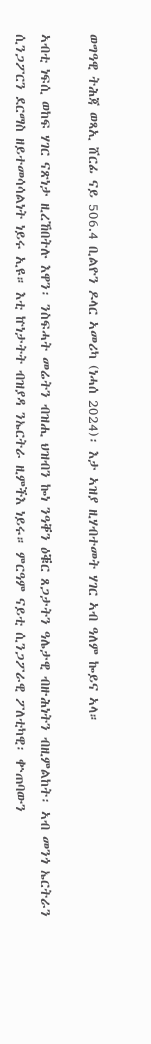ወግዓዊ ትሕጃ ወጻኢ ሸርፊ ናይ 506.4 ቢልዮን ዶላር ኣመሪካ (ነሓሰ 2024)፡ እታ ኣዝያ ዚሃብተመት ሃገር ኣብ ዓለም ኰይና ኣላ።

ኣብቲ ነፍሲ ወከፍ ሃገር ናጽነታ ዚረኸበትሉ እዋን፡ ንስፍሓት መሬትን ብዝሒ ህዝብን ኰነ ንዓቐን ዕቑር ጸጋታትን ዓሌታዊ ብዙሕነትን ብዚምልከት፡ ኣብ መንጎ ኤርትራን ሲንጋፖርን ደርማስ ዘይተመሳሳልነት ነይሩ ኢዩ። እቲ ኵነታትት ብዝያዳ ንኤርትራ ዚምችእ ነይሩ። ምርዓም ናይቲ ሲንጋፖራዊ ፖለቲካዊ፡ ቍጠባውን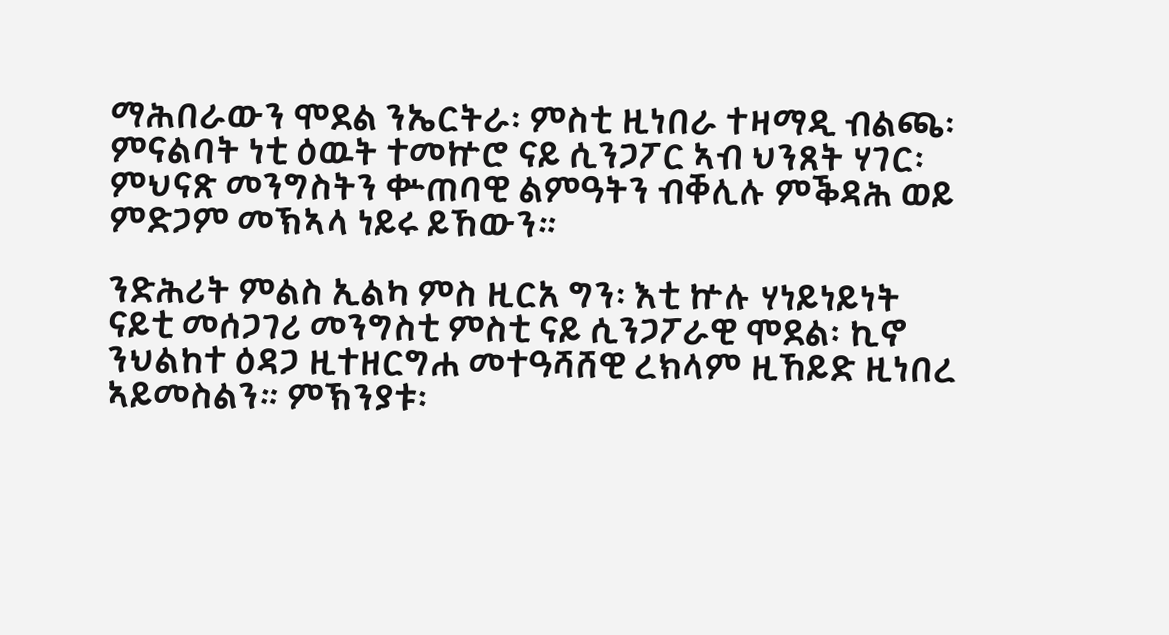ማሕበራውን ሞደል ንኤርትራ፡ ምስቲ ዚነበራ ተዛማዲ ብልጫ፡ ምናልባት ነቲ ዕዉት ተመኵሮ ናይ ሲንጋፖር ኣብ ህንጸት ሃገር፡ ምህናጽ መንግስትን ቍጠባዊ ልምዓትን ብቐሊሉ ምቕዳሕ ወይ ምድጋም መኽኣላ ነይሩ ይኸውን።

ንድሕሪት ምልስ ኢልካ ምስ ዚርአ ግን፡ እቲ ኵሉ ሃነይነይነት ናይቲ መሰጋገሪ መንግስቲ ምስቲ ናይ ሲንጋፖራዊ ሞደል፡ ኪኖ ንህልከተ ዕዳጋ ዚተዘርግሐ መተዓሻሸዊ ረክላም ዚኸይድ ዚነበረ ኣይመስልን። ምኽንያቱ፡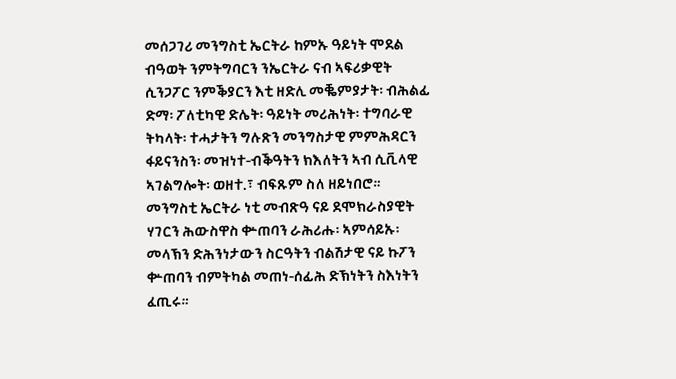መሰጋገሪ መንግስቲ ኤርትራ ከምኡ ዓይነት ሞደል ብዓወት ንምትግባርን ንኤርትራ ናብ ኣፍሪቃዊት ሲንጋፖር ንምቕያርን እቲ ዘድሊ መቘምያታት፡ ብሕልፊ ድማ፡ ፖለቲካዊ ድሌት፡ ዓይነት መሪሕነት፡ ተግባራዊ ትካላት፡ ተሓታትን ግሉጽን መንግስታዊ ምምሕዳርን ፋይናንስን፡ መዝነተ-ብቕዓትን ክእለትን ኣብ ሲቪላዊ ኣገልግሎት፡ ወዘተ.፣ ብፍጹም ስለ ዘይነበሮ። መንግስቲ ኤርትራ ነቲ መብጽዓ ናይ ደሞክራስያዊት ሃገርን ሕውስዋስ ቍጠባን ራሕሪሑ፡ ኣምሳይኡ፡ መላኽን ድሕንነታውን ስርዓትን ብልሽታዊ ናይ ኩፖን ቍጠባን ብምትካል መጠነ-ሰፊሕ ድኽነትን ስእነትን ፈጢሩ።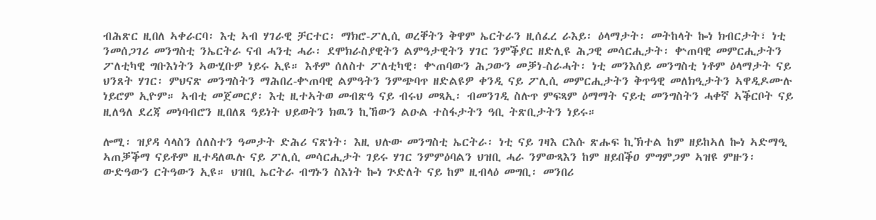ብሕጽር ዚበለ ኣቀራርባ፡ እቲ ኣብ ሃገራዊ ቻርተር፡ ማክሮ-ፖሊሲ ወረቐትን ቅዋም ኤርትራን ዚሰፈረ ራእይ፡ ዕላማታት፡ መትከላት ኰነ ክብርታት፣ ነቲ ንመሰጋገሪ መንግስቲ ንኤርትራ ናብ ሓንቲ ሓራ፡ ደሞክራስያዊትን ልምዓታዊትን ሃገር ንምቕያር ዘድሊዩ ሕጋዊ መሳርሒታት፡ ቍጠባዊ መምርሒታትን ፖለቲካዊ ግቡእነትን ኣውሂቡዎ ነይሩ ኢዩ። እቶም ሰለስተ ፖለቲካዊ፡ ቍጠባውን ሕጋውን መቓነ-ስራሓት፡ ነቲ መንእሰይ መንግስቲ ነቶም ዕላማታት ናይ ህንጸት ሃገር፡ ምህናጽ መንግስትን ማሕበረ-ቍጠባዊ ልምዓትን ንምጭባጥ ዘድልዩዎ ቀንዲ ናይ ፖሊሲ መምርሒታትን ቅጥዓዊ መለክዒታትን ኣዋዲዶሙሉ ነይሮም ኢዮም። ኣብቲ መጀመርያ፡ እቲ ዚተኣትወ መብጽዓ ናይ ብሩህ መጻኢ፡ ብመንገዲ ስሉጥ ምፍጻም ዕማማት ናይቲ መንግስትን ሓቀኛ ኣቕርቦት ናይ ዚለዓለ ደረጃ መነባብሮን ዚበለጸ ዓይነት ህይወትን ክዉን ኪኸውን ልዑል ተስፋታትን ዓቢ ትጽቢታትን ነይሩ።

ሎሚ፡ ዝያዳ ሳላስን ሰለስተን ዓመታት ድሕሪ ናጽነት፡ እዚ ህሉው መንግስቲ ኤርትራ፡ ነቲ ናይ ገዛእ ርእሱ ጽሑፍ ኪኽተል ከም ዘይከኣለ ኰነ ኣድማዒ ኣጠቓቕማ ናይቶም ዚተዳለዉሉ ናይ ፖሊሲ መሳርሒታት ገይሩ ሃገር ንምምዕባልን ህዝቢ ሓራ ንምውጻእን ከም ዘይበቕዐ ምግምጋም ኣዝዩ ምዙን፡ ውድዓውን ርትዓውን ኢዩ። ህዝቢ ኤርትራ ብግኑን ስእነት ኰነ ጕድለት ናይ ከም ዚብላዕ መግቢ፡ መንበሪ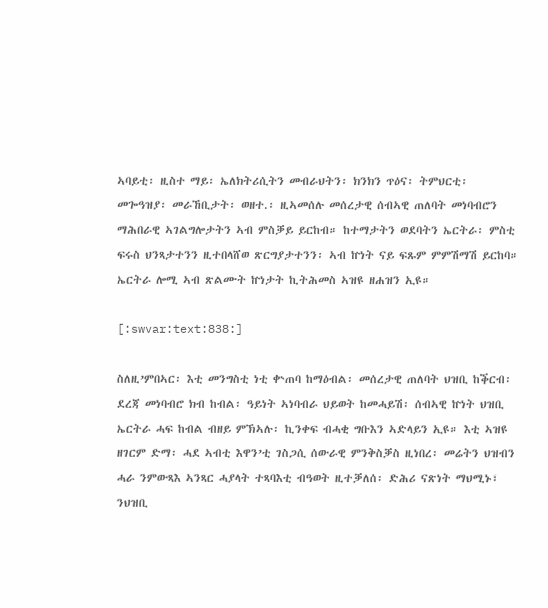ኣባይቲ፡ ዚስተ ማይ፡ ኤለክትሪሲትን መብራህትን፡ ክንክን ጥዕና፡ ትምህርቲ፡ መጐዓዝያ፡ መራኸቢታት፡ ወዘተ.፡ ዚኣመሰሉ መሰረታዊ ሰብኣዊ ጠለባት መነባብሮን ማሕበራዊ ኣገልግሎታትን ኣብ ምስቓይ ይርከብ። ከተማታትን ወደባትን ኤርትራ፡ ምስቲ ፍሩስ ህንጻታተንን ዚተበላሸወ ጽርግያታተንን፡ ኣብ ኵነት ናይ ፍጹም ምምሽማሽ ይርከባ። ኤርትራ ሎሚ ኣብ ጽልሙት ኵነታት ኪትሕመስ ኣዝዩ ዘሐዝን ኢዩ።

[:swvar:text:838:]

ስለዚ’ምበኣር፡ እቲ መንግስቲ ነቲ ቍጠባ ከማዕብል፡ መሰረታዊ ጠለባት ህዝቢ ከቕርብ፡ ደረጃ መነባብሮ ክብ ከብል፡ ዓይነት ኣነባብራ ህይወት ከመሓይሽ፡ ሰብኣዊ ኵነት ህዝቢ ኤርትራ ሓፍ ከብል ብዘይ ምኽኣሉ፡ ኪንቀፍ ብሓቂ ግቡእን ኣድላይን ኢዩ። እቲ ኣዝዩ ዘገርም ድማ፡ ሓደ ኣብቲ እዋን’ቲ ገስጋሲ ሰውራዊ ምንቅስቓስ ዚነበረ፡ መሬትን ህዝብን ሓራ ንምውጻእ ኣንጻር ሓያላት ተጻባእቲ ብዓወት ዚተቓለሰ፡ ድሕሪ ናጽነት ማህሚኑ፣ ንህዝቢ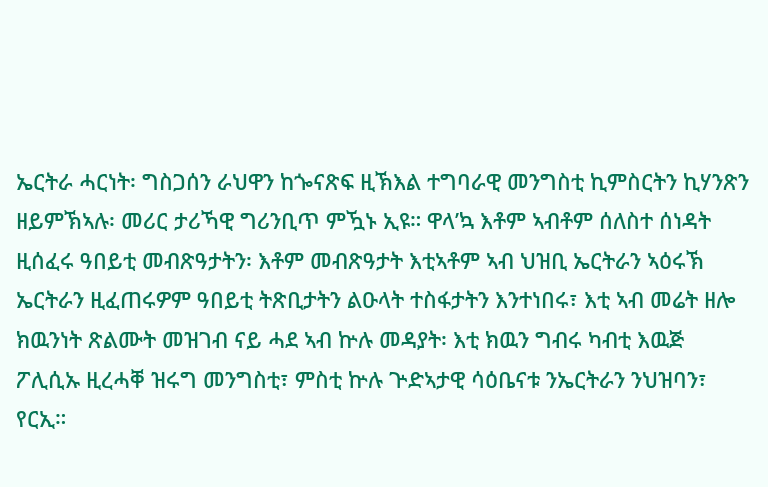ኤርትራ ሓርነት፡ ግስጋሰን ራህዋን ከጐናጽፍ ዚኽእል ተግባራዊ መንግስቲ ኪምስርትን ኪሃንጽን ዘይምኽኣሉ፡ መሪር ታሪኻዊ ግሪንቢጥ ምዃኑ ኢዩ። ዋላ’ኳ እቶም ኣብቶም ሰለስተ ሰነዳት ዚሰፈሩ ዓበይቲ መብጽዓታትን፡ እቶም መብጽዓታት እቲኣቶም ኣብ ህዝቢ ኤርትራን ኣዕሩኽ ኤርትራን ዚፈጠሩዎም ዓበይቲ ትጽቢታትን ልዑላት ተስፋታትን እንተነበሩ፣ እቲ ኣብ መሬት ዘሎ ክዉንነት ጽልሙት መዝገብ ናይ ሓደ ኣብ ኵሉ መዳያት፡ እቲ ክዉን ግብሩ ካብቲ እዉጅ ፖሊሲኡ ዚረሓቐ ዝሩግ መንግስቲ፣ ምስቲ ኵሉ ጕድኣታዊ ሳዕቤናቱ ንኤርትራን ንህዝባን፣ የርኢ።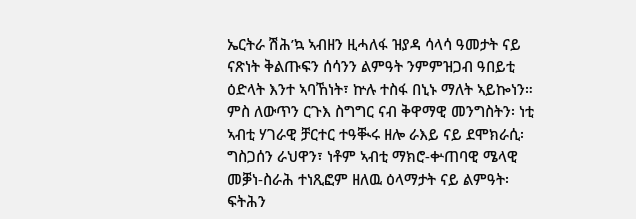ኤርትራ ሽሕ’ኳ ኣብዘን ዚሓለፋ ዝያዳ ሳላሳ ዓመታት ናይ ናጽነት ቅልጡፍን ሰሳንን ልምዓት ንምምዝጋብ ዓበይቲ ዕድላት እንተ ኣባኸነት፣ ኵሉ ተስፋ በኒኑ ማለት ኣይኰነን። ምስ ለውጥን ርጉእ ስግግር ናብ ቅዋማዊ መንግስትን፡ ነቲ ኣብቲ ሃገራዊ ቻርተር ተዓቚሩ ዘሎ ራእይ ናይ ደሞክራሲ፡ ግስጋሰን ራህዋን፣ ነቶም ኣብቲ ማክሮ-ቍጠባዊ ሜላዊ መቓነ-ስራሕ ተነጺፎም ዘለዉ ዕላማታት ናይ ልምዓት፡ ፍትሕን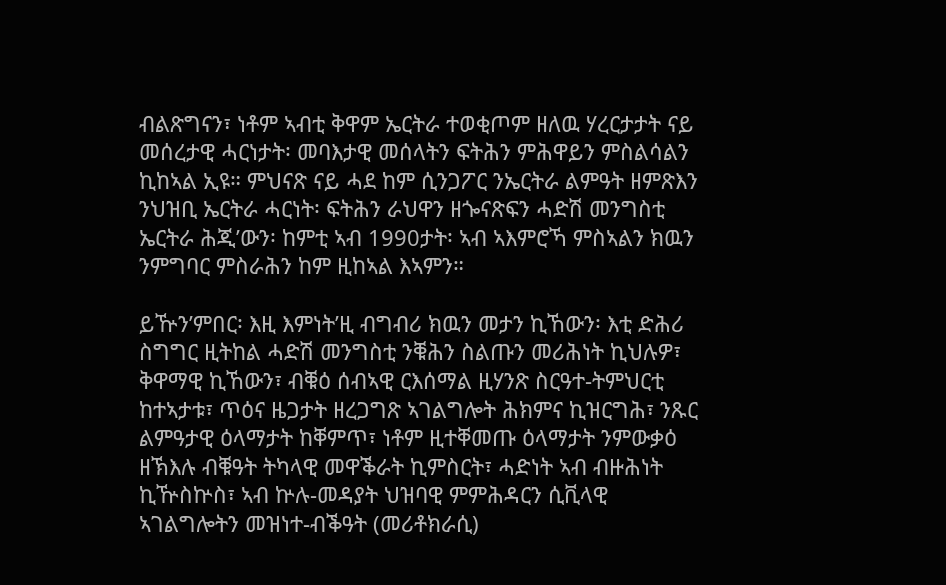ብልጽግናን፣ ነቶም ኣብቲ ቅዋም ኤርትራ ተወቂጦም ዘለዉ ሃረርታታት ናይ መሰረታዊ ሓርነታት፡ መባእታዊ መሰላትን ፍትሕን ምሕዋይን ምስልሳልን ኪከኣል ኢዩ። ምህናጽ ናይ ሓደ ከም ሲንጋፖር ንኤርትራ ልምዓት ዘምጽእን ንህዝቢ ኤርትራ ሓርነት፡ ፍትሕን ራህዋን ዘጐናጽፍን ሓድሽ መንግስቲ ኤርትራ ሕጂ’ውን፡ ከምቲ ኣብ 1990ታት፡ ኣብ ኣእምሮኻ ምስኣልን ክዉን ንምግባር ምስራሕን ከም ዚከኣል እኣምን።

ይዅን’ምበር፡ እዚ እምነት’ዚ ብግብሪ ክዉን መታን ኪኸውን፡ እቲ ድሕሪ ስግግር ዚትከል ሓድሽ መንግስቲ ንቑሕን ስልጡን መሪሕነት ኪህሉዎ፣ ቅዋማዊ ኪኸውን፣ ብቑዕ ሰብኣዊ ርእሰማል ዚሃንጽ ስርዓተ-ትምህርቲ ከተኣታቱ፣ ጥዕና ዜጋታት ዘረጋግጽ ኣገልግሎት ሕክምና ኪዝርግሕ፣ ንጹር ልምዓታዊ ዕላማታት ከቐምጥ፣ ነቶም ዚተቐመጡ ዕላማታት ንምውቃዕ ዘኽእሉ ብቑዓት ትካላዊ መዋቕራት ኪምስርት፣ ሓድነት ኣብ ብዙሕነት ኪዅስኵስ፣ ኣብ ኵሉ-መዳያት ህዝባዊ ምምሕዳርን ሲቪላዊ ኣገልግሎትን መዝነተ-ብቕዓት (መሪቶክራሲ)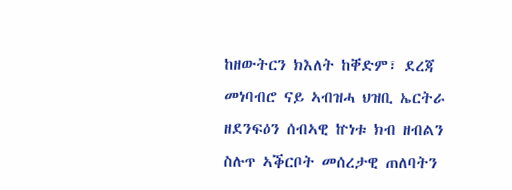ከዘውትርን ክእለት ከቐድም፣ ደረጃ መነባብሮ ናይ ኣብዝሓ ህዝቢ ኤርትራ ዘደንፍዕን ሰብኣዊ ኵነቱ ክብ ዘብልን ስሉጥ ኣቕርቦት መሰረታዊ ጠለባትን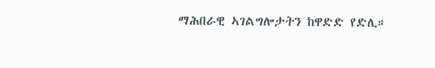ማሕበራዊ ኣገልግሎታትን ከዋድድ የድሊ።